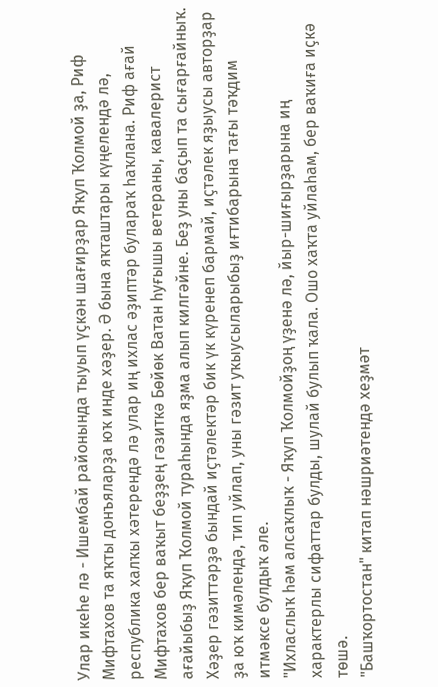Улар икеһе лә - Ишембай районында тыуып үҫкән шағирҙар Яҡуп Ҡолмой ҙа, Риф Мифтахов та яҡты донъяларҙа юҡ инде хәҙер. Ә бына яҡташтары күңелендә лә, республика халҡы хәтерендә лә улар иң ихлас әҙиптәр булараҡ һаҡлана. Риф ағай Мифтахов бер ваҡыт беҙҙең гәзиткә Бөйөк Ватан һуғышы ветераны, кавалерист ағайыбыҙ Яҡуп Ҡолмой тураһында яҙма алып килгәйне. Беҙ уны баҫып та сығарғайныҡ. Хәҙер гәзиттәрҙә бындай иҫтәлектәр бик үк күренеп бармай, иҫтәлек яҙыусы авторҙар ҙа юҡ кимәлендә, тип уйлап, уны гәзит уҡыусыларыбыҙ иғтибарына тағы тәҡдим итмәксе булдыҡ әле.
"Ихласлыҡ һәм алсаҡлыҡ - Яҡуп Ҡолмойҙоң үҙенә лә, йыр-шиғырҙарына иң характерлы сифаттар булды, шулай булып ҡала. Ошо хаҡта уйлаһам, бер ваҡиға иҫкә төшә.
"Башҡортостан" китап нәшриәтендә хеҙмәт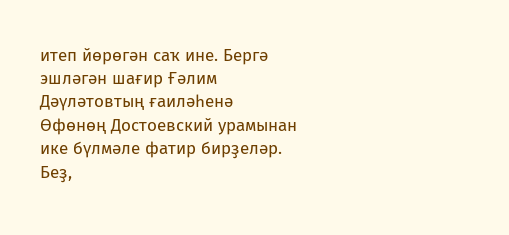итеп йөрөгән саҡ ине. Бергә эшләгән шағир Ғәлим Дәүләтовтың ғаиләһенә Өфөнөң Достоевский урамынан ике бүлмәле фатир бирҙеләр. Беҙ,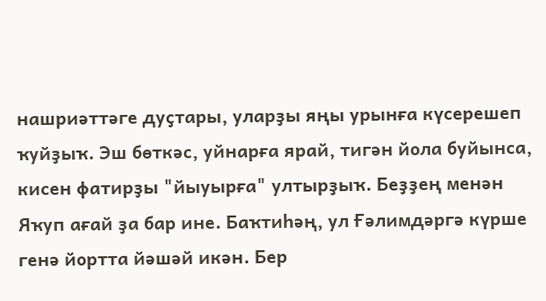нашриәттәге дуҫтары, уларҙы яңы урынға күсерешеп ҡуйҙыҡ. Эш бөткәс, уйнарға ярай, тигән йола буйынса, кисен фатирҙы "йыуырға" ултырҙыҡ. Беҙҙең менән Яҡуп ағай ҙа бар ине. Баҡтиһәң, ул Ғәлимдәргә күрше генә йортта йәшәй икән. Бер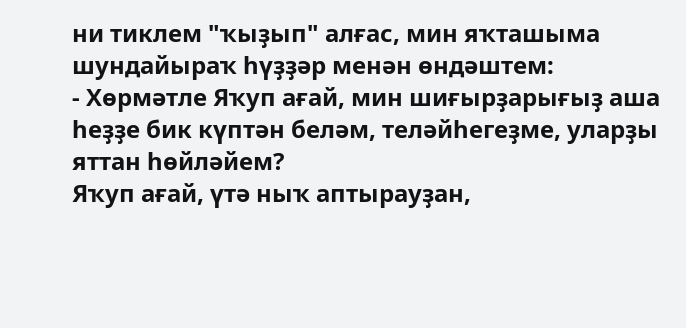ни тиклем "ҡыҙып" алғас, мин яҡташыма шундайыраҡ һүҙҙәр менән өндәштем:
- Хөрмәтле Яҡуп ағай, мин шиғырҙарығыҙ аша һеҙҙе бик күптән беләм, теләйһегеҙме, уларҙы яттан һөйләйем?
Яҡуп ағай, үтә ныҡ аптырауҙан,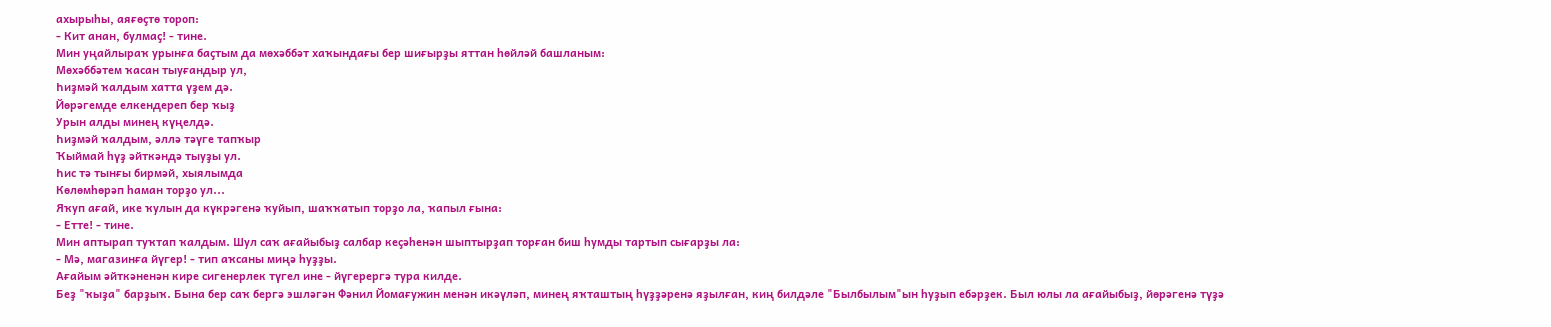ахырыһы, аяғөҫтө тороп:
- Кит анан, булмаҫ! - тине.
Мин уңайлыраҡ урынға баҫтым да мөхәббәт хаҡындағы бер шиғырҙы яттан һөйләй башланым:
Мөхәббәтем ҡасан тыуғандыр ул,
Һиҙмәй ҡалдым хатта үҙем дә.
Йөрәгемде елкендереп бер ҡыҙ
Урын алды минең күңелдә.
Һиҙмәй ҡалдым, әллә тәүге тапҡыр
Ҡыймай һүҙ әйткәндә тыуҙы ул.
Һис тә тынғы бирмәй, хыялымда
Көлөмһөрәп һаман торҙо ул...
Яҡуп ағай, ике ҡулын да күкрәгенә ҡуйып, шаҡҡатып торҙо ла, ҡапыл ғына:
- Етте! - тине.
Мин аптырап туҡтап ҡалдым. Шул саҡ ағайыбыҙ салбар кеҫәһенән шыптырҙап торған биш һумды тартып сығарҙы ла:
- Мә, магазинға йүгер! - тип аҡсаны миңә һуҙҙы.
Ағайым әйткәненән кире сигенерлек түгел ине - йүгерергә тура килде.
Беҙ "ҡыҙа" барҙыҡ. Бына бер саҡ бергә эшләгән Фәнил Йомағужин менән икәүләп, минең яҡташтың һүҙҙәренә яҙылған, киң билдәле "Былбылым"ын һуҙып ебәрҙек. Был юлы ла ағайыбыҙ, йөрәгенә түҙә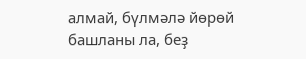алмай, бүлмәлә йөрөй башланы ла, беҙ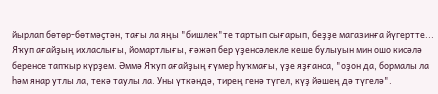йырлап бөтөр-бөтмәҫтән, тағы ла яңы "бишлек"те тартып сығарып, беҙҙе магазинға йүгертте...
Яҡуп ағайҙың ихласлығы, йомартлығы, ғәжәп бер үҙенсәлекле кеше булыуын мин ошо кисәлә беренсе тапҡыр күрҙем. Әммә Яҡуп ағайҙың ғүмер һуҡмағы, үҙе яҙғанса, "оҙон да, бормалы ла һәм янар утлы ла, текә таулы ла. Уны үткәндә, тирең генә түгел, күҙ йәшең дә түгелә".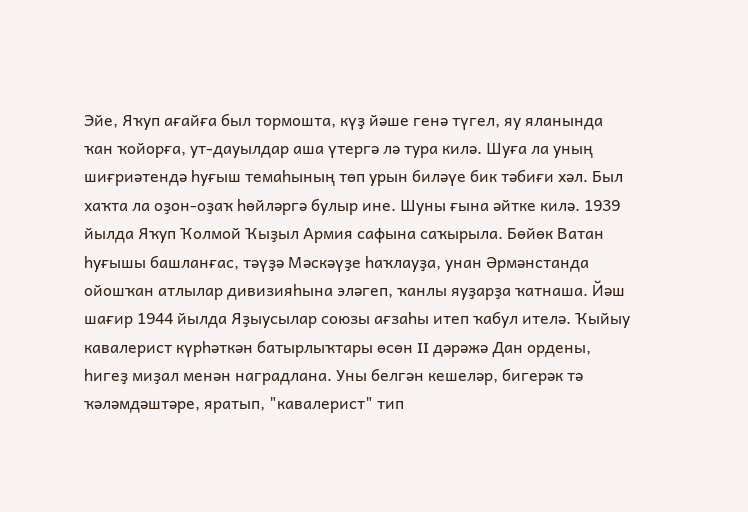Эйе, Яҡуп ағайға был тормошта, күҙ йәше генә түгел, яу яланында ҡан ҡойорға, ут-дауылдар аша үтергә лә тура килә. Шуға ла уның шиғриәтендә һуғыш темаһының төп урын биләүе бик тәбиғи хәл. Был хаҡта ла оҙон-оҙаҡ һөйләргә булыр ине. Шуны ғына әйтке килә. 1939 йылда Яҡуп Ҡолмой Ҡыҙыл Армия сафына саҡырыла. Бөйөк Ватан һуғышы башланғас, тәүҙә Мәскәүҙе һаҡлауҙа, унан Әрмәнстанда ойошҡан атлылар дивизияһына эләгеп, ҡанлы яуҙарҙа ҡатнаша. Йәш шағир 1944 йылда Яҙыусылар союзы ағзаһы итеп ҡабул ителә. Ҡыйыу кавалерист күрһәткән батырлыҡтары өсөн II дәрәжә Дан ордены, һигеҙ миҙал менән наградлана. Уны белгән кешеләр, бигерәк тә ҡәләмдәштәре, яратып, "кавалерист" тип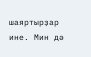шаяртырҙар ине. Мин дә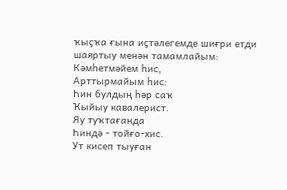ҡыҫҡа ғына иҫтәлегемде шиғри етди шаяртыу менән тамамлайым:
Кәмһетмәйем һис,
Арттырмайым һис:
Һин булдың һәр саҡ
Ҡыйыу кавалерист.
Яу туҡтағанда
Һиндә - тойғо-хис.
Ут кисеп тыуған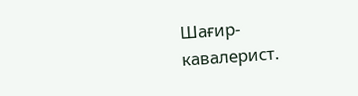Шағир-кавалерист.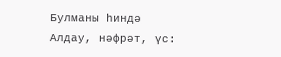Булманы һиндә
Алдау, нәфрәт, үс: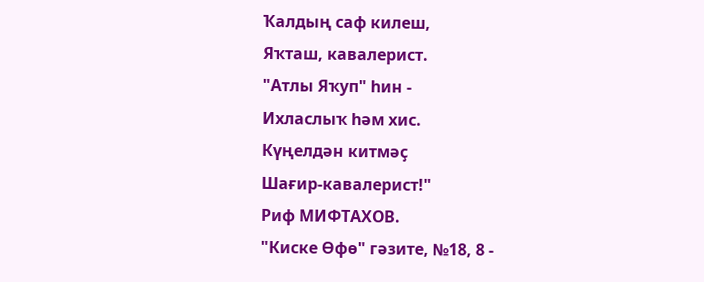Ҡалдың саф килеш,
Яҡташ, кавалерист.
"Атлы Яҡуп" һин -
Ихласлыҡ һәм хис.
Күңелдән китмәҫ
Шағир-кавалерист!"
Риф МИФТАХОВ.
"Киске Өфө" гәзите, №18, 8 -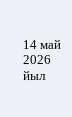14 май 2026 йыл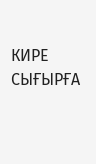КИРЕ СЫҒЫРҒА